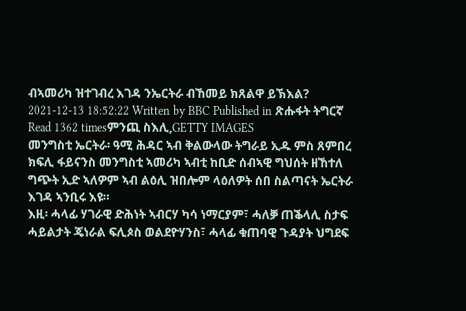ብኣመሪካ ዝተገብረ እገዳ ንኤርትራ ብኸመይ ክጸልዋ ይኽእል?
2021-12-13 18:52:22 Written by BBC Published in ጽሑፋት ትግርኛ Read 1362 timesምንጪ ስእሊ,GETTY IMAGES
መንግስቲ ኤርትራ፡ ዓሚ ሕዳር ኣብ ቅልውላው ትግራይ ኢዱ ምስ ጸምበረ ክፍሊ ፋይናንስ መንግስቲ ኣመሪካ ኣብቲ ከቢድ ሰብኣዊ ግህሰት ዘኸተለ ግጭት ኢድ ኣለዎም ኣብ ልዕሊ ዝበሎም ላዕለዎት ሰበ ስልጣናት ኤርትራ እገዳ ኣንቢሩ እዩ።
እዚ፡ ሓላፊ ሃገራዊ ድሕነት ኣብርሃ ካሳ ነማርያም፣ ሓለቓ ጠቕላሊ ስታፍ ሓይልታት ጄነራል ፍሊጶስ ወልደዮሃንስ፣ ሓላፊ ቁጠባዊ ጉዳያት ህግደፍ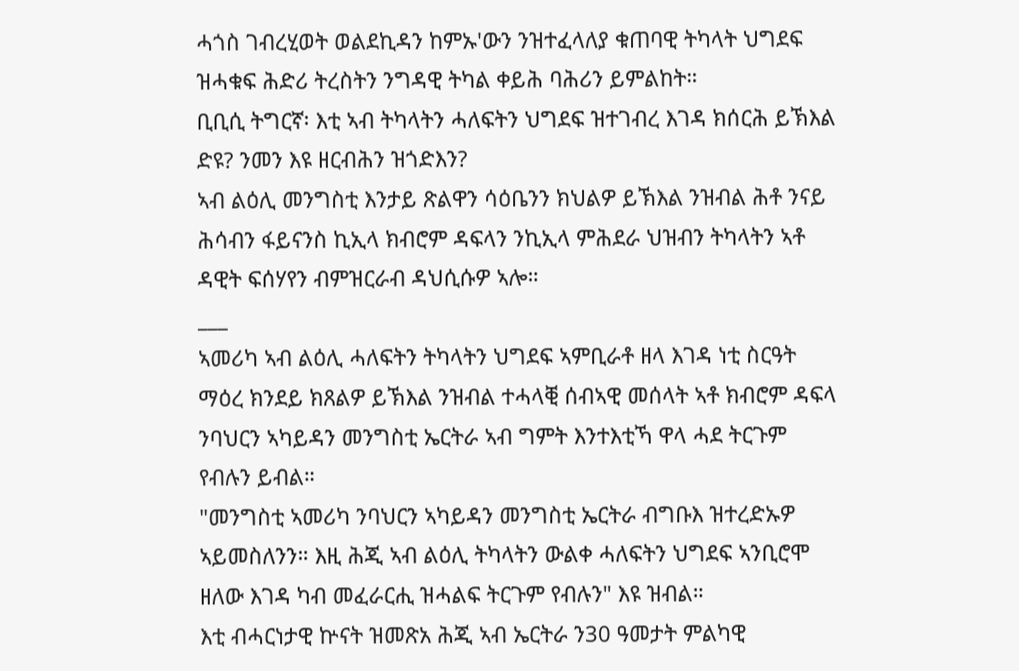ሓጎስ ገብረሂወት ወልደኪዳን ከምኡ'ውን ንዝተፈላለያ ቁጠባዊ ትካላት ህግደፍ ዝሓቁፍ ሕድሪ ትረስትን ንግዳዊ ትካል ቀይሕ ባሕሪን ይምልከት።
ቢቢሲ ትግርኛ፡ እቲ ኣብ ትካላትን ሓለፍትን ህግደፍ ዝተገብረ እገዳ ክሰርሕ ይኽእል ድዩ? ንመን እዩ ዘርብሕን ዝጎድእን?
ኣብ ልዕሊ መንግስቲ እንታይ ጽልዋን ሳዕቤንን ክህልዎ ይኽእል ንዝብል ሕቶ ንናይ ሕሳብን ፋይናንስ ኪኢላ ክብሮም ዳፍላን ንኪኢላ ምሕደራ ህዝብን ትካላትን ኣቶ ዳዊት ፍሰሃየን ብምዝርራብ ዳህሲሱዎ ኣሎ።
___
ኣመሪካ ኣብ ልዕሊ ሓለፍትን ትካላትን ህግደፍ ኣምቢራቶ ዘላ እገዳ ነቲ ስርዓት ማዕረ ክንደይ ክጸልዎ ይኽእል ንዝብል ተሓላቒ ሰብኣዊ መሰላት ኣቶ ክብሮም ዳፍላ ንባህርን ኣካይዳን መንግስቲ ኤርትራ ኣብ ግምት እንተእቲኻ ዋላ ሓደ ትርጉም የብሉን ይብል።
"መንግስቲ ኣመሪካ ንባህርን ኣካይዳን መንግስቲ ኤርትራ ብግቡእ ዝተረድኡዎ ኣይመስለንን። እዚ ሕጂ ኣብ ልዕሊ ትካላትን ውልቀ ሓለፍትን ህግደፍ ኣንቢሮሞ ዘለው እገዳ ካብ መፈራርሒ ዝሓልፍ ትርጉም የብሉን" እዩ ዝብል።
እቲ ብሓርነታዊ ኵናት ዝመጽአ ሕጂ ኣብ ኤርትራ ን30 ዓመታት ምልካዊ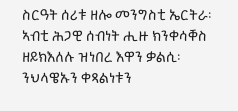ስርዓት ሰሪቱ ዘሎ መንግስቲ ኤርትራ፡ ኣብቲ ሕጋዊ ሰብነት ሒዙ ክንቀሳቐስ ዘይክእለሉ ዝነበረ እዋን ቃልሲ፡ ንህላዌኡን ቀጻልነቱን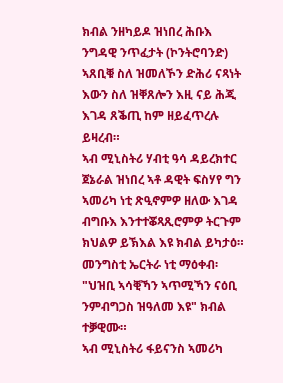ክብል ንዘካይዶ ዝነበረ ሕቡእ ንግዳዊ ንጥፈታት (ኮንትሮባንድ) ኣጸቢቑ ስለ ዝመለኾን ድሕሪ ናጻነት እውን ስለ ዝቐጸሎን እዚ ናይ ሕጂ እገዳ ጸቕጢ ከም ዘይፈጥረሉ ይዛረብ።
ኣብ ሚኒስትሪ ሃብቲ ዓሳ ዳይረክተር ጀኔራል ዝነበረ ኣቶ ዳዊት ፍስሃየ ግን ኣመሪካ ነቲ ጽዒኖምዎ ዘለው እገዳ ብግቡእ እንተተቖጻጺሮምዎ ትርጉም ክህልዎ ይኽእል እዩ ክብል ይካታዕ።
መንግስቲ ኤርትራ ነቲ ማዕቀብ፡ "ህዝቢ ኣሳቒኻን ኣጥሚኻን ናዕቢ ንምብግጋስ ዝዓለመ እዩ" ክብል ተቓዊሙ።
ኣብ ሚኒስትሪ ፋይናንስ ኣመሪካ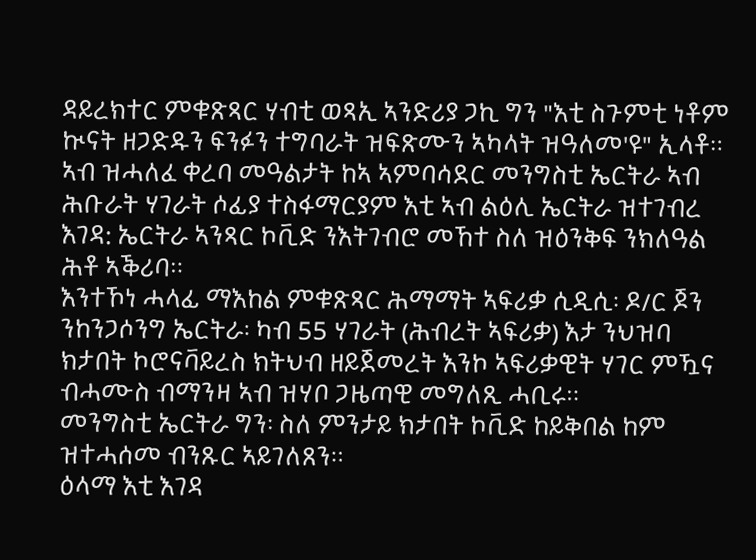ዳይረክተር ምቁጽጻር ሃብቲ ወጻኢ ኣንድሪያ ጋኪ ግን "እቲ ስጉምቲ ነቶም ኲናት ዘጋድዱን ፍንፉን ተግባራት ዝፍጽሙን ኣካላት ዝዓለመ'ዩ" ኢላቶ።
ኣብ ዝሓለፈ ቀረባ መዓልታት ከኣ ኣምባሳደር መንግስቲ ኤርትራ ኣብ ሕቡራት ሃገራት ሶፊያ ተስፋማርያም እቲ ኣብ ልዕሊ ኤርትራ ዝተገብረ እገዳ: ኤርትራ ኣንጻር ኮቪድ ንእትገብሮ መኸተ ስለ ዝዕንቅፍ ንክለዓል ሕቶ ኣቕሪባ።
እንተኾነ ሓላፊ ማእከል ምቁጽጻር ሕማማት ኣፍሪቃ ሲዲሲ፡ ዶ/ር ጆን ንከንጋሶንግ ኤርትራ፡ ካብ 55 ሃገራት (ሕብረት ኣፍሪቃ) እታ ንህዝባ ክታበት ኮሮናቫይረስ ክትህብ ዘይጀመረት እንኮ ኣፍሪቃዊት ሃገር ምዃና ብሓሙስ ብማንዛ ኣብ ዝሃቦ ጋዜጣዊ መግለጺ ሓቢሩ።
መንግስቲ ኤርትራ ግን፡ ስለ ምንታይ ክታበት ኮቪድ ከይቅበል ከም ዝተሓሰመ ብንጹር ኣይገለጸን።
ዕላማ እቲ እገዳ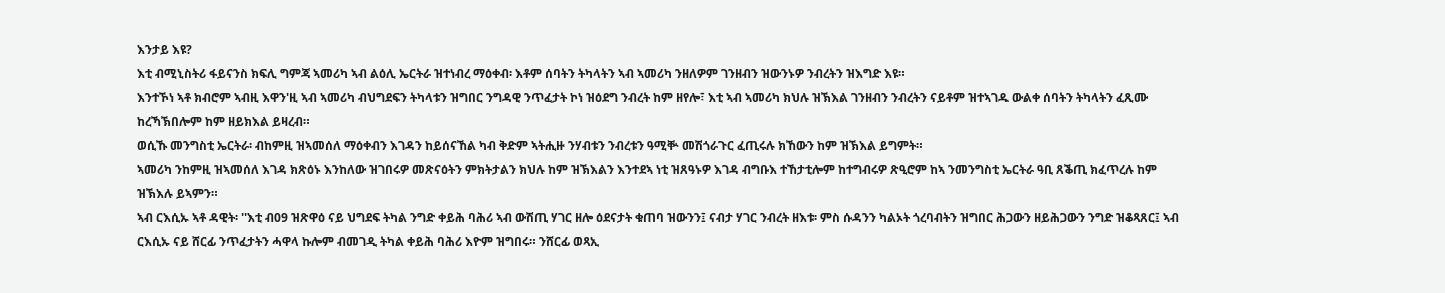እንታይ እዩ?
እቲ ብሚኒስትሪ ፋይናንስ ክፍሊ ግምጃ ኣመሪካ ኣብ ልዕሊ ኤርትራ ዝተነብረ ማዕቀብ፡ እቶም ሰባትን ትካላትን ኣብ ኣመሪካ ንዘለዎም ገንዘብን ዝውንኑዎ ንብረትን ዝእግድ እዩ።
እንተኾነ ኣቶ ክብሮም ኣብዚ እዋን'ዚ ኣብ ኣመሪካ ብህግደፍን ትካላቱን ዝግበር ንግዳዊ ንጥፈታት ኮነ ዝዕደግ ንብረት ከም ዘየሎ፣ እቲ ኣብ ኣመሪካ ክህሉ ዝኽእል ገንዘብን ንብረትን ናይቶም ዝተኣገዱ ውልቀ ሰባትን ትካላትን ፈጺሙ ከረኻኽበሎም ከም ዘይክእል ይዛረብ።
ወሲኹ መንግስቲ ኤርትራ፡ ብከምዚ ዝኣመሰለ ማዕቀብን እገዳን ከይሰናኸል ካብ ቅድም ኣትሒዙ ንሃብቱን ንብረቱን ዓሚቝ መሽጎራጉር ፈጢሩሉ ክኸውን ከም ዝኽእል ይግምት።
ኣመሪካ ንከምዚ ዝኣመሰለ እገዳ ክጽዕኑ እንከለው ዝገበሩዎ መጽናዕትን ምክትታልን ክህሉ ከም ዝኽእልን እንተደኣ ነቲ ዝጸዓኑዎ እገዳ ብግቡእ ተኸታቲሎም ከተግብሩዎ ጽዒሮም ከኣ ንመንግስቲ ኤርትራ ዓቢ ጸቕጢ ክፈጥረሉ ከም ዝኽእሉ ይኣምን።
ኣብ ርእሲኡ ኣቶ ዳዊት፡ ''እቲ ብ09 ዝጽዋዕ ናይ ህግደፍ ትካል ንግድ ቀይሕ ባሕሪ ኣብ ውሽጢ ሃገር ዘሎ ዕደናታት ቁጠባ ዝውንን፤ ናብታ ሃገር ንብረት ዘእቱ፡ ምስ ሱዳንን ካልኦት ጎረባብትን ዝግበር ሕጋውን ዘይሕጋውን ንግድ ዝቆጻጸር፤ ኣብ ርእሲኡ ናይ ሸርፊ ንጥፈታትን ሓዋላ ኩሎም ብመገዲ ትካል ቀይሕ ባሕሪ እዮም ዝግበሩ። ንሸርፊ ወጻኢ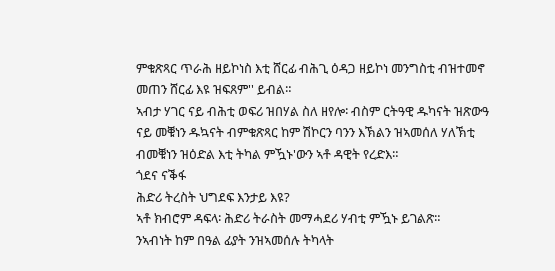ምቁጽጻር ጥራሕ ዘይኮነስ እቲ ሸርፊ ብሕጊ ዕዳጋ ዘይኮነ መንግስቲ ብዝተመኖ መጠን ሸርፊ እዩ ዝፍጸም'' ይብል።
ኣብታ ሃገር ናይ ብሕቲ ወፍሪ ዝበሃል ስለ ዘየሎ፡ ብስም ርትዓዊ ዱካናት ዝጽውዓ ናይ መቑነን ዱኳናት ብምቁጽጻር ከም ሽኮርን ባንን እኽልን ዝኣመሰለ ሃለኽቲ ብመቑነን ዝዕድል እቲ ትካል ምዃኑ'ውን ኣቶ ዳዊት የረድእ።
ጎደና ናቕፋ
ሕድሪ ትረስት ህግደፍ እንታይ እዩ?
ኣቶ ክብሮም ዳፍላ፡ ሕድሪ ትራስት መማሓደሪ ሃብቲ ምዃኑ ይገልጽ።
ንኣብነት ከም በዓል ፊያት ንዝኣመሰሉ ትካላት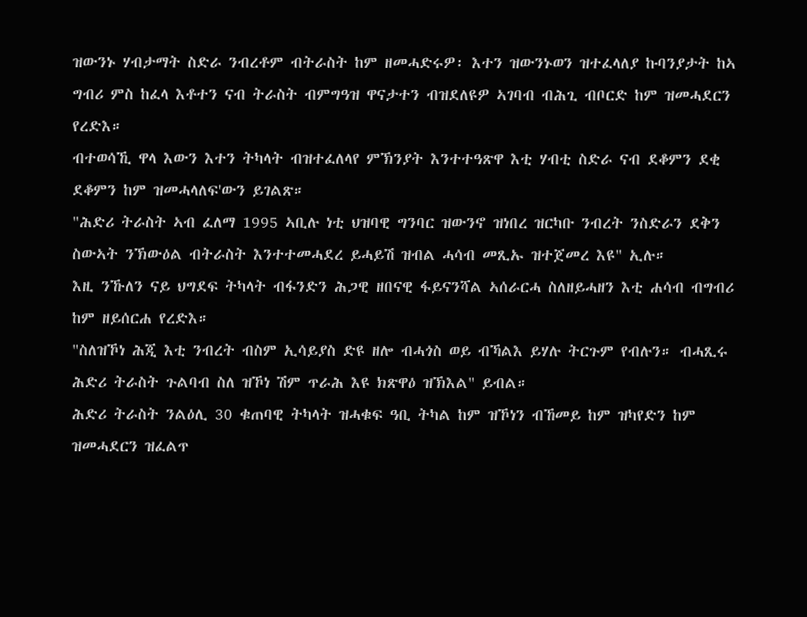ዝውንኑ ሃብታማት ስድራ ንብረቶም ብትራስት ከም ዘመሓድሩዎ፡ እተን ዝውንኑወን ዝተፈላለያ ኩባንያታት ከኣ ግብሪ ምስ ከፈላ እቶተን ናብ ትራስት ብምግዓዝ ዋናታተን ብዝደለዩዎ ኣገባብ ብሕጊ ብቦርድ ከም ዝመሓደርን የረድእ።
ብተወሳኺ ዋላ እውን እተን ትካላት ብዝተፈለላየ ምኽንያት እንተተዓጽዋ እቲ ሃብቲ ስድራ ናብ ደቆምን ደቂ ደቆምን ከም ዝመሓላለፍ'ውን ይገልጽ።
"ሕድሪ ትራስት ኣብ ፈለማ 1995 ኣቢሉ ነቲ ህዝባዊ ግንባር ዝውንኖ ዝነበረ ዝርካቡ ንብረት ንስድራን ደቅን ስውኣት ንኽውዕል ብትራስት እንተተመሓደረ ይሓይሽ ዝብል ሓሳብ መጺኡ ዝተጀመረ እዩ" ኢሉ።
እዚ ንኹለን ናይ ህግደፍ ትካላት ብፋንድን ሕጋዊ ዘበናዊ ፋይናንሻል ኣሰራርሓ ስለዘይሓዘን እቲ ሐሳብ ብግብሪ ከም ዘይሰርሐ የረድእ።
"ስለዝኾነ ሕጂ እቲ ንብረት ብስም ኢሳይያስ ድዩ ዘሎ ብሓጎስ ወይ ብኻልእ ይሃሉ ትርጉም የብሉን። ብሓጺሩ ሕድሪ ትራስት ጉልባብ ስለ ዝኾነ ሽም ጥራሕ እዩ ክጽዋዕ ዝኽእል" ይብል።
ሕድሪ ትራስት ንልዕሊ 30 ቁጠባዊ ትካላት ዝሓቁፍ ዓቢ ትካል ከም ዝኾነን ብኸመይ ከም ዝካየድን ከም ዝመሓደርን ዝፈልጥ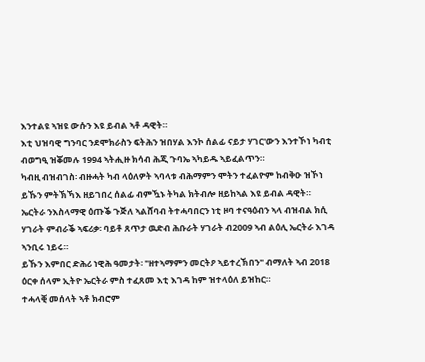እንተልዩ ኣዝዩ ውሱን እዩ ይብል ኣቶ ዳዊት።
እቲ ህዝባዊ ግንባር ንደሞክራስን ፍትሕን ዝበሃል እንኮ ሰልፊ ናይታ ሃገር'ውን እንተኾነ ካብቲ ብወግዒ ዝቖመሉ 1994 ኣትሒዙ ክሳብ ሕጂ ጉባኤ ኣካይዱ ኣይፈልጥን።
ካብዚ ብዝብገስ፡ ብዙሓት ካብ ላዕለዎት ኣባላቱ ብሕማምን ሞትን ተፈልዮም ከብቅዑ ዝኾነ ይኹን ምትኽኻእ ዘይገበረ ሰልፊ ብምዃኑ ትካል ክትብሎ ዘይከኣል እዩ ይብል ዳዊት።
ኤርትራ ንእስላማዊ ዕጡቕ ጉጅለ ኣልሸባብ ትተሓባበርን ነቲ ዞባ ተናዓዕብን ኣላ ብዝብል ክሲ ሃገራት ምብራቕ ኣፍሪቃ፡ ባይቶ ጸጥታ ዉድብ ሕቡራት ሃገራት ብ2009 ኣብ ልዕሊ ኤርትራ እገዳ ኣንቢሩ ነይሩ።
ይኹን እምበር ድሕሪ ነዊሕ ዓመታት፡ "ዘተኣማምን መርትዖ ኣይተረኽበን" ብማለት ኣብ 2018 ዕርቀ ሰላም ኢትዮ ኤርትራ ምስ ተፈጸመ እቲ እገዳ ከም ዝተላዕለ ይዝከር።
ተሓላቒ መሰላት ኣቶ ክብሮም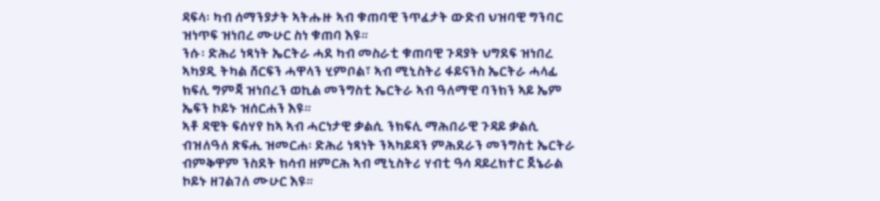ዳፍላ፡ ካብ ሰማንያታት ኣትሑዙ ኣብ ቁጠባዊ ንጥፈታት ውድብ ህዝባዊ ግንባር ዝነጥፍ ዝነበረ ሙሁር ስነ ቁጠባ እዩ።
ንሱ፡ ድሕሪ ነጻነት ኤርትራ ሓደ ካብ መስራቲ ቁጠባዊ ጉዳያት ህግደፍ ዝነበረ ኣካያዲ ትካል ሸርፍን ሓዋላን ሂምቦል፣ ኣብ ሚኒስትሪ ፋይናንስ ኤርትራ ሓላፊ ክፍሊ ግምጃ ዝነበረን ወኪል መንግስቲ ኤርትራ ኣብ ዓለማዊ ባንክን ኣይ ኤም ኤፍን ኮይኑ ዝሰርሐን እዩ።
ኣቶ ዳዊት ፍሰሃየ ከኣ ኣብ ሓርነታዊ ቃልሲ ንክፍሊ ማሕበራዊ ጉዳይ ቃልሲ ብዝለዓለ ጽፍሒ ዝመርሐ፡ ድሕሪ ነጻነት ንኣካይዳን ምሕደራን መንግስቲ ኤርትራ ብምቅዋም ንስደት ክሳብ ዘምርሕ ኣብ ሚኒስትሪ ሃብቲ ዓሳ ዳይረክተር ጀኔራል ኮይኑ ዘገልገለ ሙሁር እዩ።